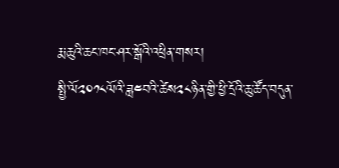རྨ་ཆུའི་ཆང་ཁང་ཤར་སྒོའི་འཕྲིན་གསར།
སྤྱི་ལོ༢༠༡༨ལོའི་ཟླ༤བའི་ཚེས༢༨ཉིན་གྱི་ཕྱི་དྲོའི་ཆུ་ཚོད་བདུན་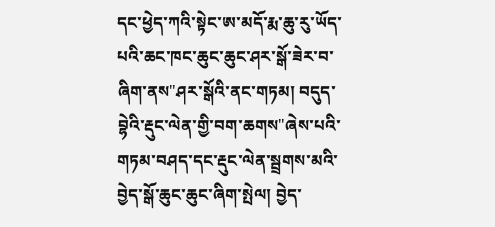དང་ཕྱེད་ཀའི་སྟེང་ཨ་མདོ་རྨ་ཆུ་རུ་ཡོད་པའི་ཆང་ཁང་ཆུང་ཆུང་ཤར་སྒོ་ཟེར་བ་ཞིག་ནས"ཤར་སྒོའི་ནང་གཏམ། བདུད་བྷེའི་རྡུང་ལེན་གྱི་བག་ཆགས"ཞེས་པའི་གཏམ་བཤད་དང་རྡུང་ལེན་སྦྲགས་མའི་བྱེད་སྒོ་ཆུང་ཆུང་ཞིག་སྤེལ། བྱེད་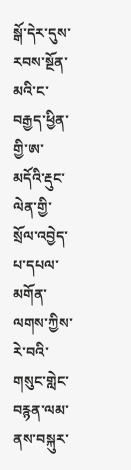སྒོ་དེར་དུས་རབས་སྔོན་མའི་ང་བརྒྱད་ཕྱིན་གྱི་ཨ་མདོའི་རྡུང་ལེན་གྱི་སྲོལ་འབྱེད་པ་དཔལ་མགོན་ལགས་ཀྱིས་རེ་བའི་གསུང་གླེང་བརྙན་ལམ་ནས་བསྐུར་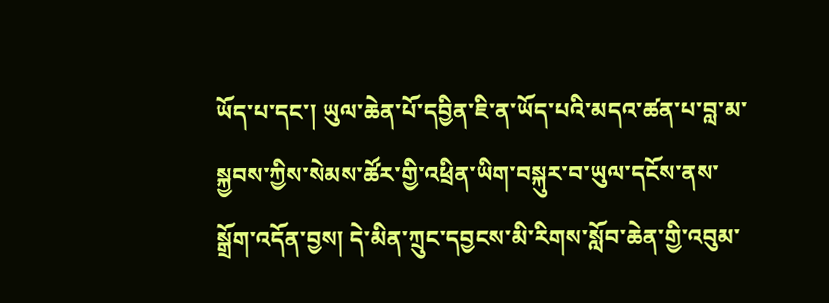ཡོད་པ་དང་། ཡུལ་ཆེན་པོ་དབྱིན་ཇི་ན་ཡོད་པའི་མདའ་ཚན་པ་བླ་མ་སྐྱབས་ཀྱིས་སེམས་ཚོར་གྱི་འཕྲིན་ཡིག་བསྐུར་བ་ཡུལ་དངོས་ནས་སྒྲོག་འདོན་བྱས། དེ་མིན་ཀྲུང་དབྱངས་མི་རིགས་སློབ་ཆེན་གྱི་འབུམ་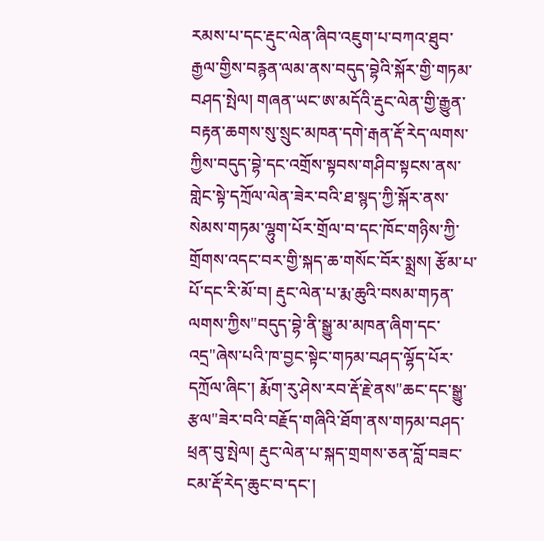རམས་པ་དང་རྡུང་ལེན་ཞིབ་འཇུག་པ་བཀའ་ཐུབ་རྒྱལ་གྱིས་བརྙན་ལམ་ནས་བདུད་བྷེའི་སྐོར་གྱི་གཏམ་བཤད་སྤེལ། གཞན་ཡང་ཨ་མདོའི་རྡུང་ལེན་གྱི་རྒྱུན་བརྟན་ཆགས་སུ་སྲུང་མཁན་དགེ་རྒན་རྡོ་རེད་ལགས་ཀྱིས་བདུད་བྷེ་དང་འགྲོས་སྟབས་གཤིབ་སྟངས་ནས་གླེང་སྟེ་དཀྲོལ་ལེན་ཟེར་བའི་ཐ་སྙད་ཀྱི་སྐོར་ནས་སེམས་གཏམ་ལྷུག་པོར་གྲོལ་བ་དང་ཁོང་གཉིས་ཀྱི་གྲོགས་འདང་བར་གྱི་སྐད་ཆ་གསོང་བོར་སྨྲས། རྩོམ་པ་པོ་དང་རི་མོ་བ། རྡུང་ལེན་པ་རྨ་ཆུའི་བསམ་གཏན་ལགས་ཀྱིས"བདུད་བྷེ་ནི་སྒྱུ་མ་མཁན་ཞིག་དང་འདྲ"ཞེས་པའི་ཁ་བྱང་སྟེང་གཏམ་བཤད་ལྷོད་པོར་དཀྲོལ་ཞིང་། རྨོག་རུ་ཤེས་རབ་རྡོ་རྗེ་ནས"ཆང་དང་སྒྱུ་རྩལ"ཟེར་བའི་བརྗོད་གཞིའི་ཐོག་ནས་གཏམ་བཤད་ཕྲན་བུ་སྤེལ། རྡུང་ལེན་པ་སྐད་གྲགས་ཅན་བློ་བཟང་ངམ་རྡོ་རེད་ཆུང་བ་དང་།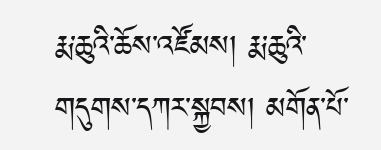རྨ་ཆུའི་ཆོས་འཛོམས། རྨ་ཆུའི་གདུགས་དཀར་སྐྱབས། མགོན་པོ་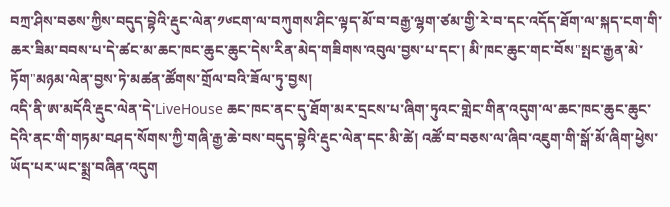བཀྲ་ཤིས་བཅས་ཀྱིས་བདུད་བྷེའི་རྡུང་ལེན་༡༦ངག་ལ་བཀུགས་ཤིང་ལྟད་མོ་བ་བརྒྱ་ལྷག་ཙམ་གྱི་རེ་བ་དང་འདོད་ཐོག་ལ་སྐད་ངག་གི་ཆར་ཟིམ་བབས་པ་དེ་ཚང་མ་ཆང་ཁང་ཆུང་ཆུང་དེས་རིན་མེད་གཟིགས་འབུལ་བྱས་པ་དང་། མི་ཁང་ཆུང་གང་བོས"སྤང་རྒྱན་མེ་ཏོག"མཉམ་ལེན་བྱས་ཏེ་མཚན་ཚོགས་གྲོལ་བའི་ཟོལ་ཏུ་བྱས།
འདི་ནི་ཨ་མདོའི་རྡུང་ལེན་དེ་LiveHouse ཆང་ཁང་ནང་དུ་ཐོག་མར་དྲངས་པ་ཞིག་ཏུའང་གླེང་གིན་འདུག་ལ་ཆང་ཁང་ཆུང་ཆུང་དེའི་ནང་གི་གཏམ་བཤད་སོགས་ཀྱི་གཞི་རྒྱ་ཆེ་བས་བདུད་བྷེའི་རྡུང་ལེན་དང་མི་ཚེ། འཚོ་བ་བཅས་ལ་ཞིབ་འཇུག་གི་སྒོ་མོ་ཞིག་ཕྱེས་ཡོད་པར་ཡང་སྨྲ་བཞིན་འདུག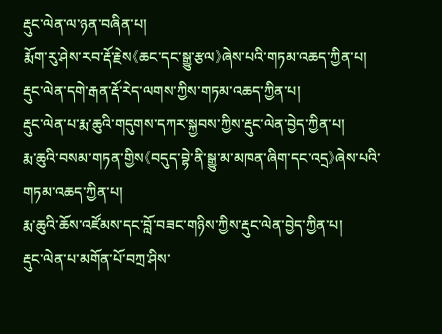རྡུང་ལེན་ལ་ཉན་བཞིན་པ།
རྨོག་རུ་ཤེས་རབ་རྡོ་རྗེས《ཆང་དང་སྒྱུ་རྩལ》ཞེས་པའི་གཏམ་འཆད་ཀྱིན་པ།
རྡུང་ལེན་དགེ་རྒན་རྡོ་རེད་ལགས་ཀྱིས་གཏམ་འཆད་ཀྱིན་པ།
རྡུང་ལེན་པ་རྨ་ཆུའི་གདུགས་དཀར་སྐྱབས་ཀྱིས་རྡུང་ལེན་བྱེད་ཀྱིན་པ།
རྨ་ཆུའི་བསམ་གཏན་གྱིས《བདུད་བྷེ་ནི་སྒྱུ་མ་མཁན་ཞིག་དང་འདྲ》ཞེས་པའི་གཏམ་འཆད་ཀྱིན་པ།
རྨ་ཆུའི་ཆོས་འཛོམས་དང་བློ་བཟང་གཉིས་ཀྱིས་རྡུང་ལེན་བྱེད་ཀྱིན་པ།
རྡུང་ལེན་པ་མགོན་པོ་བཀྲ་ཤིས་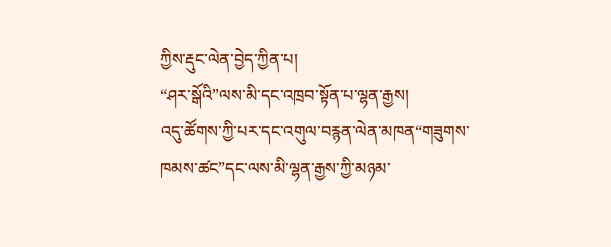ཀྱིས་རྡུང་ལེན་བྱེད་ཀྱིན་པ།
“ཤར་སྒོའི”ལས་མི་དང་འཁྲབ་སྟོན་པ་ལྷན་རྒྱས།
འདུ་ཚོགས་ཀྱི་པར་དང་འགུལ་བརྙན་ལེན་མཁན“གཟུགས་ཁམས་ཚང”དང་ལས་མི་ལྷན་རྒྱས་ཀྱི་མཉམ་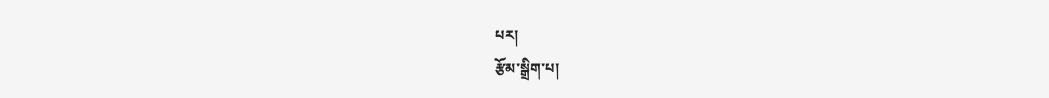པར།
རྩོམ་སྒྲིག་པ།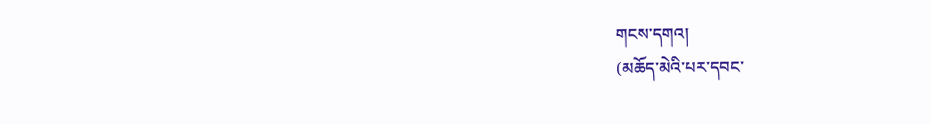གངས་དགའ།
(མཆོད་མེའི་པར་དབང་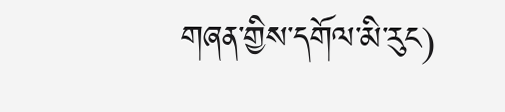གཞན་གྱིས་དགོལ་མི་རུང)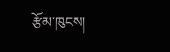རྩོམ་ཁུངས།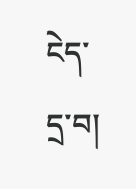ངེད་དྲ་བ།